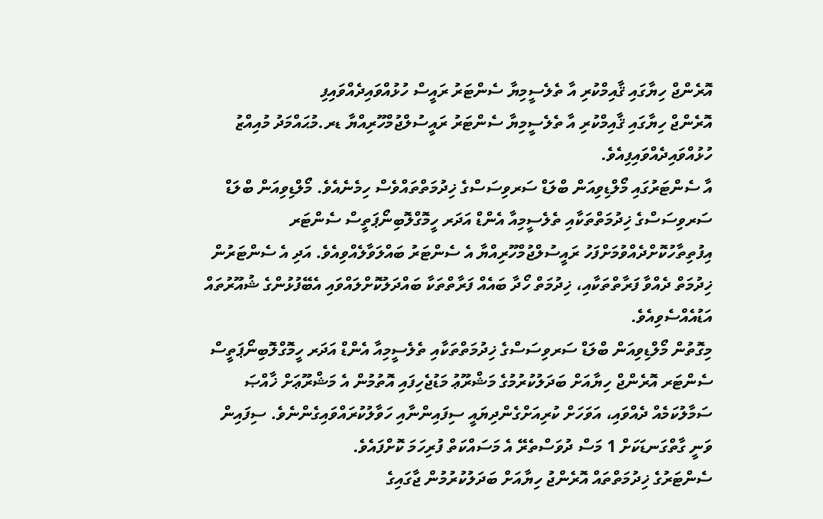އޮރެންޖް ހިޔާގައި ޤާއިމްކުރި އާ ތެލެސީމިޔާ ސެންޓަރު ރައީސް ހުޅުއްވައިދެއްވައިފި
އޮރެންޖް ހިޔާގައި ޤާއިމްކުރި އާ ތެލެސީމިޔާ ސެންޓަރު ރައީސުލްޖުމްހޫރިއްޔާ ޑރ.މުޙައްމަދު މުއިއްޒު ހުޅުއްވައިދެއްވައިފިއެވެ.
އާ ސެންޓަރުގައި މޯލްޑިވިއަން ބްލަޑް ސަރވިސަސްގެ ޚިދުމަތްތައްވެސް ހިމެނެއެވެ. މޯލްޑިވިއަން ބްލަޑް ސަރވިސަސްގެ ޚިދުމަތްތަކާއި ތެލެސީމިއާ އެންޑް އަދަރ ހީމޮގްލޮބިނޯޕަތީސް ސެންޓަރ އިފުތިތާހުކޮށްދެއްވުމަށްފަހު ރައީސުލްޖުމްހޫރިއްޔާ އެ ސެންޓަރު ބައްލަވާލެއްވިއެވެ. އަދި އެ ސެންޓަރުން ޚިދުމަތް ދެއްވާ ފަރާތްތަކާއި، ޚިދުމަތް ހޯދާ ބައެއް ފަރާތްތަކާ ބައްދަލުކޮށްލައްވައި އެބޭފުޅުންގެ ޝުއޫރުތައް އަޑުއެއްސެވިއެވެ.
މިގޮތުން މޯލްޑިވިއަން ބްލަޑް ސަރވިސަސްގެ ޚިދުމަތްތަކާއި ތެލެސީމިއާ އެންޑް އަދަރ ހީމޮގްލޮބިނޯޕަތީސް ސެންޓަރ އޮރެންޖް ހިޔާއަށް ބަދަލުކުރުމުގެ މަޝްރޫޢު މަޑުޖެހިފައި އޮތުމުން އެ މަޝްރޫޢަށް ޚާއްޞަ ސަމާލުކަމެއް ދެއްވައި، އަވަހަށް ކުރިއަށްގެންދިޔައީ ސިފައިންނާއި ހަވާލުކުރައްވައިގެންނެވެ. ސިފައިން ވަނީ ގާތްގަނޑަކަށް 1 މަސް ދުވަސްތެރޭ އެ މަސައްކަތް ފުރިހަމަ ކޮށްފައެވެ.
ސެންޓަރުގެ ޚިދުމަތްތައް އޮރެންޖު ހިޔާއަށް ބަދަލުކުރުމުން ޖާގައިގެ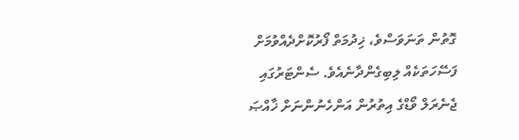ގޮތުން ތަނަވަސްވެ، ޚިދުމަތް ފޯރުކޮށްދެއްވުމަށް ފަސޭހަތަކެއް ލިބިގެންދާނެއެވެ. ސެންޓަރުގައި ޖެނެރަލް ވޯޑްގެ އިތުރުން އަންހެނުންނަށް ޚާއްޞަ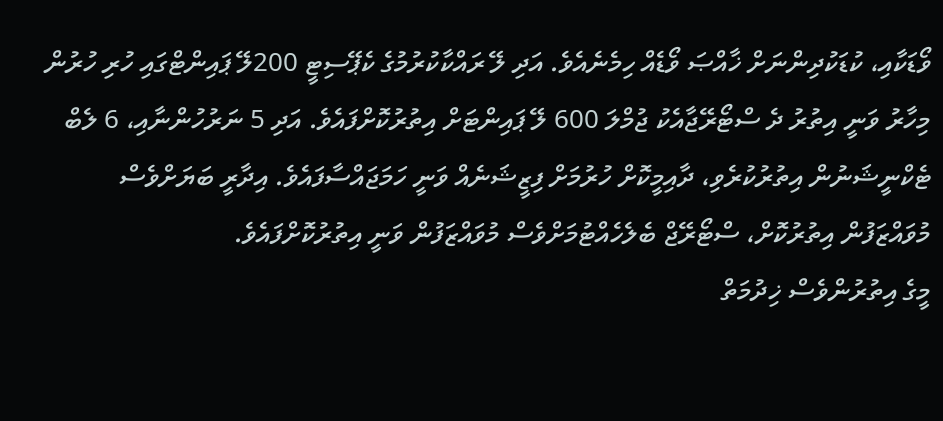ވޯޑަކާއި، ކުޑަކުދިންނަށް ޚާއްޞަ ވޯޑެއް ހިމެނެއެވެ. އަދި ލޭ ރައްކާކުރުމުގެ ކެޕޭސިޓީ 200ލޭ ޕައިންޓްގައި ހުރި ހުރުން މިހާރު ވަނީ އިތުރު ދެ ސްޓޯރޭޖާއެކު ޖުމްލަ 600 ލޭ ޕައިންޓަށް އިތުރުކޮށްފައެވެ. އަދި 5 ނަރުހުންނާއި، 6 ލެބް ޓެކްނީޝަނުން އިތުރުކުރެވި، ދާއިމީކޮށް ހުރުމަށް ފިޒީޝަނެއް ވަނީ ހަމަޖައްސާފައެވެ. އިދާރީ ބަޔަށްވެސް މުވައްޒަފުން އިތުރުކޮށް، ސްޓޯރޭޖް ބެލެހެއްޓުމަށްވެސް މުވައްޒަފުން ވަނީ އިތުރުކޮށްފައެވެ.
މީގެ އިތުރުންވެސް ޚިދުމަތް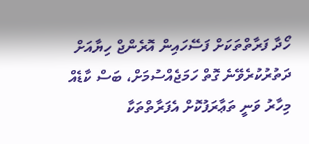ހޯދާ ފަރާތްތަކަށް ފަސޭހައިން އޮރެންޖް ހިޔާއަށް ދަތުރުކުރެވޭނެ ގޮތް ހަމަޖެއްސުމަށް، ބަސް ކާޑެއް މިހާރު ވަނީ ތަޢާރަފުކޮށް އެފަރާތްތަކާ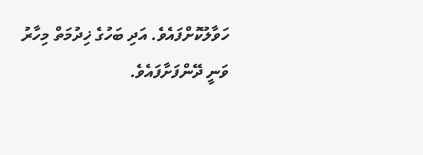ހަވާލުކޮށްފައެވެ. އަދި ބަހުގެ ޚިދުމަތް މިހާރު ވަނީ ދޭންފަށާފައެވެ.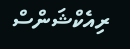ރިއެކްޝަންސް